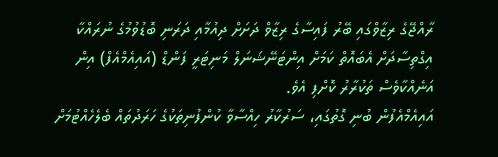ރާއްޖޭގެ ރިޒާވްގައި ބޭރު ފައިސާގެ ރިޒާވް ދަށަށް ދިއުމާއި ދަރަނި ބޮޑުވުމުގެ ނުރައްކާ އިގްތިސާދަށް އެބައޮތް ކަމަށް އިންޓަނޭޝަނަލް މަނިޓަރީ ފަންޑް (އައިއެމްއެފް) އިން އަނެއްކާވެސް ތަކުރާރު ކޮށްފި އެވެ.
އައިއެމްއެފުން ބުނި ގޮތުގައި، ސަރުކާރު ހިއްސާވާ ކުންފުނިތަކުގެ ހަރަދުތައް ބެލެހެއްޓުމަށް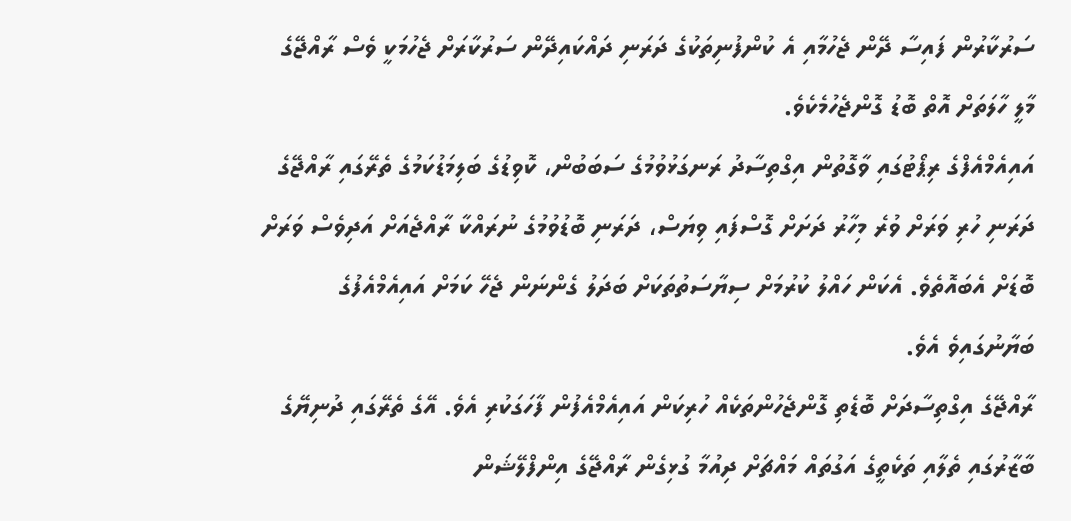ސަރުކާރުން ފައިސާ ދޭން ޖެހުމާއި އެ ކުންފުނިތަކުގެ ދަރަނި ދައްކައިދޭން ސަރުކާރަށް ޖެހުމަކީ ވެސް ރާއްޖޭގެ މާލީ ހާލަތަށް އޮތް ބޮޑު ގޮންޖެހުމެކެވެ.
އައިއެމްއެފްގެ ރިޕޯޓުގައި ވާގޮތުން އިގްތިސާދު ރަނގަޅުވުމުގެ ސަބަބުން، ކޮވިޑުގެ ބަލިމަޑުކަމުގެ ތެރޭގައި ރާއްޖޭގެ ދަރަނި ހުރި ވަރަށް ވުރެ މިހާރު ދަށަށް ގޮސްފައި ވިޔަސް، ދަރަނި ބޮޑުވުމުގެ ނުރައްކާ ރާއްޖެއަށް އަދިވެސް ވަރަށް ބޮޑަށް އެބައޮތެވެ. އެކަން ހައްލު ކުރުމަށް ސިޔާސަތުތަކަށް ބަދަލު ގެންނަން ޖެހޭ ކަމަށް އައިއެމްއެފުގެ ބަޔާނުގައިވެ އެވެ.
ރާއްޖޭގެ އިގްތިސާދަށް ބޮޑެތި ގޮންޖެހުންތަކެއް ހުރިކަން އައިއެމްއެފުން ފާހަގަކުރި އެވެ. އޭގެ ތެރޭގައި ދުނިޔޭގެ ބާޒާރުގައި ތެލާއި ތަކެތީގެ އަގުތައް މައްޗަށް ދިއުމާ ގުޅިގެން ރާއްޖޭގެ އިންފްލޭޝަން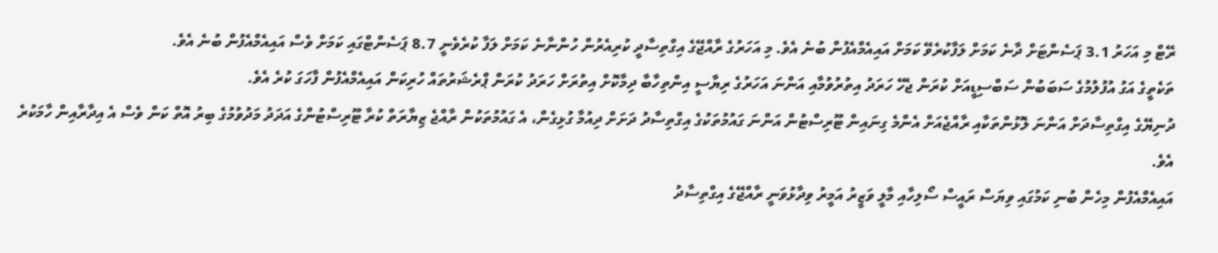ރޭޓް މި އަހަރު 3.1 ޕަސެންޓަށް ދާނެ ކަމަށް ލަފާކުރެވޭ ކަމަށް އައިއެމްއެފުން ބުނެ އެވެ. މި އަހަރުގެ ރާއްޖޭގެ އިގްތިސާދީ ކުރިއެރުން ހުންނާނެ ކަމަށް ލަފާ ކުރެވެނީ 8.7 ޕަސެންޓްގައި ކަމަށް ވެސް އައިއެމްއެފުން ބުނެ އެވެ.
ތަކެތީގެ އަގު އުފުލުމުގެ ސަބަބުން ސަބްސިޑީއަށް ކުރަން ޖެހޭ ހަރަދު އިތުރުވުމާއި އަންނަ އަހަރުގެ ރިޔާސީ އިންތިހާބާ ދިމާކޮށް އިތުރަށް ހަރަދު ކުރަން ޕްރެޝަރުތައް ހުރިކަން އައިއެމްއެފުން ފާހަގަ ކުރެ އެވެ.
ދުނިޔޭގެ އިގްތިސާދަށް އަންނަ ލޮޅުންތަކާއި ރާއްޖެއަށް އެންމެ ގިނައިން ޓޫރިސްޓުން އަންނަ ގައުމުތަކުގެ އިގްތިސާދު ދަށަށް ދިއުމާ ގުޅިގެން، އެ ގައުމުތަކުން ރާއްޖެ ޒިޔާރަތް ކުރާ ޓޫރިސްޓުންގެ އަދަދު މަދުވުމުގެ ބިރު އޮތް ކަން ވެސް އެ އިދާރާއިން ހާމަކުރެ އެވެ.
އައިއެމްއެފުން މިހެން ބުނި ކަމުގައި ވިޔަސް ރައީސް ސޯލިހާއި މާލީ ވަޒީރު އަމީރު ވިދާޅުވަނީ ރާއްޖޭގެ އިގްތިސާދު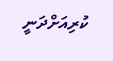ކުރިއަށްދަނީ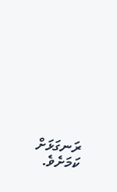ރަނގަޅަށް ކަމަށެވެ.